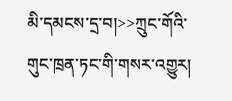མི་དམངས་དྲ་བ།>>ཀྲུང་གོའི་གུང་ཁྲན་ཏང་གི་གསར་འགྱུར།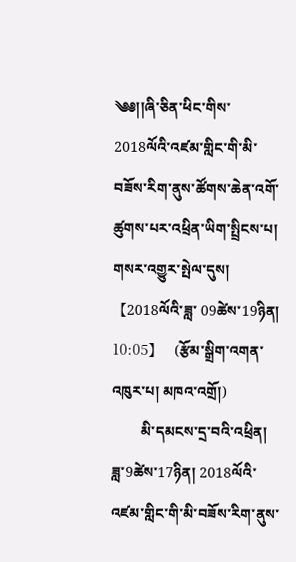༄༅།།ཞི་ཅིན་ཕིང་གིས་2018ལོའི་འཛམ་གླིང་གི་མི་བཟོས་རིག་ནུས་ཚོགས་ཆེན་འགོ་ཚུགས་པར་འཕྲིན་ཡིག་སྤྲིངས་པ།
གསར་འགྱུར་སྤེལ་དུས།  【2018ལོའི་ཟླ་ 09ཚེས་19ཉིན། 10:05】   (རྩོམ་སྒྲིག་འགན་འཁུར་པ། མཁའ་འགྲོ།)
        མི་དམངས་དྲ་བའི་འཕྲིན། ཟླ་9ཚེས་17ཉིན། 2018ལོའི་འཛམ་གླིང་གི་མི་བཟོས་རིག་ནུས་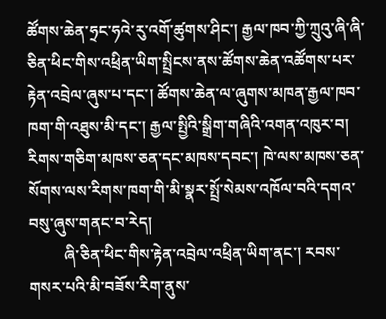ཚོགས་ཆེན་ཧྲང་ཧའེ་རུ་འགོ་ཚུགས་ཤིང་། རྒྱལ་ཁབ་ཀྱི་ཀྲུའུ་ཞི་ཞི་ཅིན་ཕིང་གིས་འཕྲིན་ཡིག་སྤྲིངས་ནས་ཚོགས་ཆེན་འཚོགས་པར་རྟེན་འབྲེལ་ཞུས་པ་དང་། ཚོགས་ཆེན་ལ་ཞུགས་མཁན་རྒྱལ་ཁབ་ཁག་གི་འཐུས་མི་དང་། རྒྱལ་སྤྱིའི་སྒྲིག་གཞིའི་འགན་འཁུར་བ། རིགས་གཅིག་མཁས་ཅན་དང་མཁས་དབང་། ཁེ་ལས་མཁས་ཅན་སོགས་ལས་རིགས་ཁག་གི་མི་སྣར་སྤྲོ་སེམས་འཁོལ་བའི་དགའ་བསུ་ཞུས་གནང་བ་རེད།
         ཞི་ཅིན་ཕིང་གིས་རྟེན་འབྲེལ་འཕྲིན་ཡིག་ནང་། རབས་གསར་པའི་མི་བཟོས་རིག་ནུས་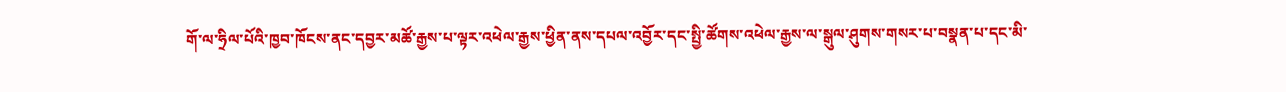གོ་ལ་ཧྲིལ་པོའི་ཁྱབ་ཁོངས་ནང་དབྱར་མཚོ་རྒྱས་པ་ལྟར་འཕེལ་རྒྱས་ཕྱིན་ནས་དཔལ་འབྱོར་དང་སྤྱི་ཚོགས་འཕེལ་རྒྱས་ལ་སྒུལ་ཤུགས་གསར་པ་བསྣན་པ་དང་མི་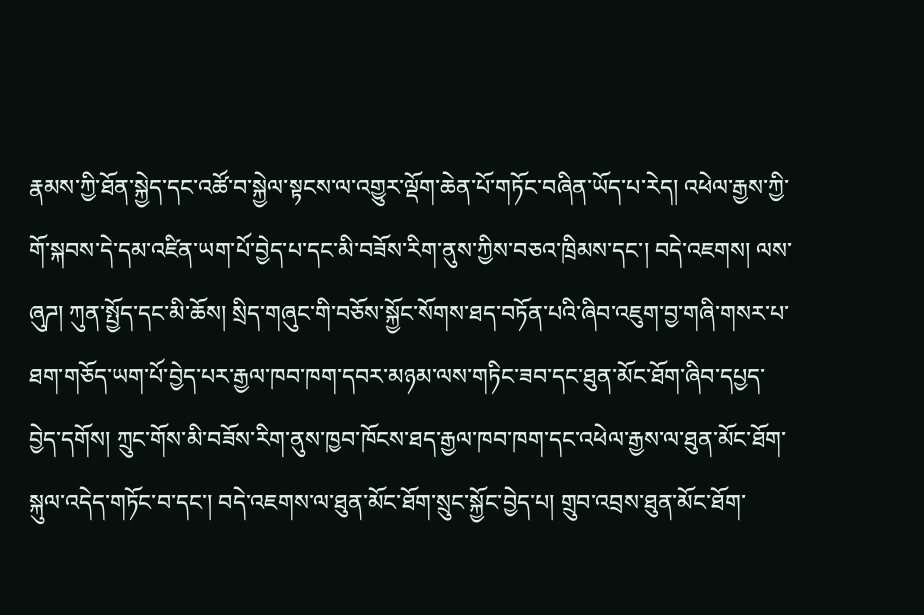རྣམས་ཀྱི་ཐོན་སྐྱེད་དང་འཚོ་བ་སྐྱེལ་སྟངས་ལ་འགྱུར་ལྡོག་ཆེན་པོ་གཏོང་བཞིན་ཡོད་པ་རེད། འཕེལ་རྒྱས་ཀྱི་གོ་སྐབས་དེ་དམ་འཛིན་ཡག་པོ་བྱེད་པ་དང་མི་བཟོས་རིག་ནུས་ཀྱིས་བཅའ་ཁྲིམས་དང་། བདེ་འཇགས། ལས་ཞུཌ། ཀུན་སྤྱོད་དང་མི་ཆོས། སྲིད་གཞུང་གི་བཅོས་སྐྱོང་སོགས་ཐད་བཏོན་པའི་ཞིབ་འཇུག་བྱ་གཞི་གསར་པ་ཐག་གཅོད་ཡག་པོ་བྱེད་པར་རྒྱལ་ཁབ་ཁག་དབར་མཉམ་ལས་གཏིང་ཟབ་དང་ཐུན་མོང་ཐོག་ཞིབ་དཔྱད་བྱེད་དགོས། ཀྲུང་གོས་མི་བཟོས་རིག་ནུས་ཁྱབ་ཁོངས་ཐད་རྒྱལ་ཁབ་ཁག་དང་འཕེལ་རྒྱས་ལ་ཐུན་མོང་ཐོག་སྐུལ་འདེད་གཏོང་བ་དང་། བདེ་འཇགས་ལ་ཐུན་མོང་ཐོག་སྲུང་སྐྱོང་བྱེད་པ། གྲུབ་འབྲས་ཐུན་མོང་ཐོག་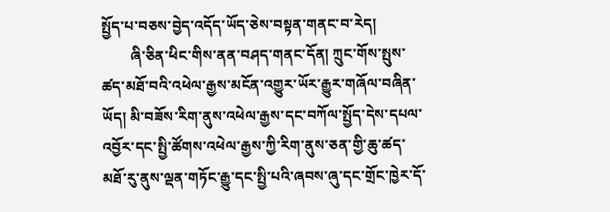སྤྱོད་པ་བཅས་བྱེད་འདོད་ཡོད་ཅེས་བསྟན་གནང་བ་རེད།
        ཞི་ཅིན་ཕིང་གིས་ནན་བཤད་གནང་དོན། ཀྲུང་གོས་སྤུས་ཚད་མཐོ་བའི་འཕེལ་རྒྱས་མངོན་འགྱུར་ཡོར་རྒྱུར་གཞོལ་བཞིན་ཡོད། མི་བཟོས་རིག་ནུས་འཕེལ་རྒྱས་དང་བཀོལ་སྤྱོད་དེས་དཔལ་འབྱོར་དང་སྤྱི་ཚོགས་འཕེལ་རྒྱས་ཀྱི་རིག་ནུས་ཅན་གྱི་ཆུ་ཚད་མཐོ་རུ་ནུས་ལྡན་གཏོང་རྒྱུ་དང་སྤྱི་པའི་ཞབས་ཞུ་དང་གྲོང་ཁྱེར་དོ་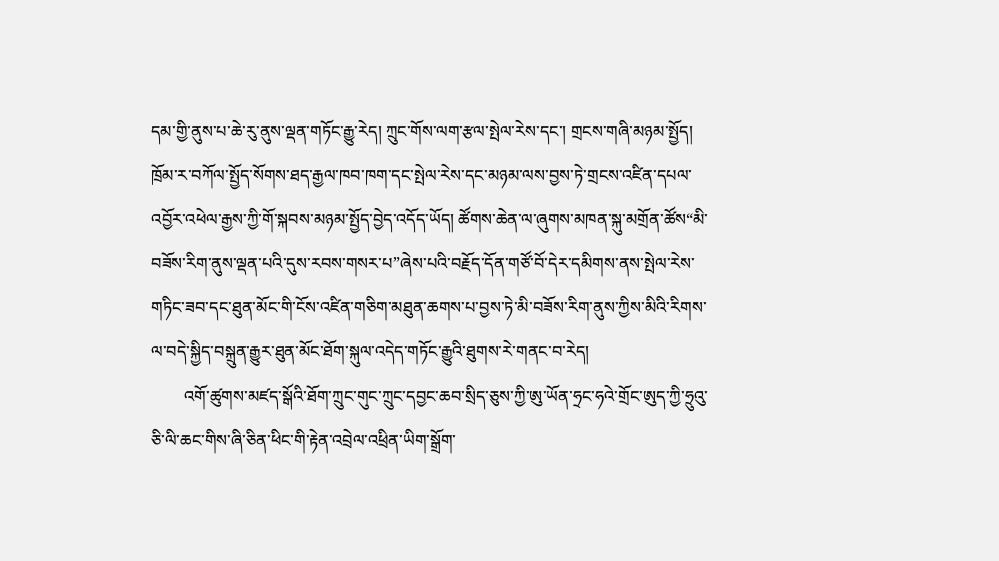དམ་གྱི་ནུས་པ་ཆེ་རུ་ནུས་ལྡན་གཏོང་རྒྱུ་རེད། ཀྲུང་གོས་ལག་རྩལ་སྤེལ་རེས་དང་། གྲངས་གཞི་མཉམ་སྤྱོད། ཁྲོམ་ར་བཀོལ་སྤྱོད་སོགས་ཐད་རྒྱལ་ཁབ་ཁག་དང་སྤེལ་རེས་དང་མཉམ་ལས་བྱས་ཏེ་གྲངས་འཛིན་དཔལ་འབྱོར་འཕེལ་རྒྱས་ཀྱི་གོ་སྐབས་མཉམ་སྤྱོད་བྱེད་འདོད་ཡོད། ཚོགས་ཆེན་ལ་ཞུགས་མཁན་སྐུ་མགྲོན་ཚོས“མི་བཟོས་རིག་ནུས་ལྡན་པའི་དུས་རབས་གསར་པ”ཞེས་པའི་བརྗོད་དོན་གཙོ་བོ་དེར་དམིགས་ནས་སྤེལ་རེས་གཏིང་ཟབ་དང་ཐུན་མོང་གི་ངོས་འཛིན་གཅིག་མཐུན་ཆགས་པ་བྱས་ཏེ་མི་བཟོས་རིག་ནུས་ཀྱིས་མིའི་རིགས་ལ་བདེ་སྐྱིད་བསྐྲུན་རྒྱུར་ཐུན་མོང་ཐོག་སྐུལ་འདེད་གཏོང་རྒྱུའི་ཐུགས་རེ་གནང་བ་རེད།
        འགོ་ཚུགས་མཛད་སྒོའི་ཐོག་ཀྲུང་གུང་ཀྲུང་དབྱང་ཆབ་སྲིད་ཅུས་ཀྱི་ཨུ་ཡོན་ཧྲང་ཧའེ་གྲོང་ཨུད་ཀྱི་ཧྲུའུ་ཅི་ལི་ཆང་གིས་ཞི་ཅིན་ཕིང་གི་རྟེན་འབྲེལ་འཕྲིན་ཡིག་སྒྲོག་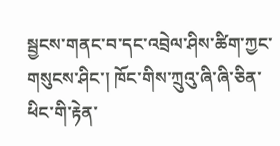སྦྱངས་གནང་བ་དང་འབྲེལ་ཤིས་ཚིག་ཀྱང་གསུངས་ཤིང་། ཁོང་གིས་ཀྲུའུ་ཞི་ཞི་ཅིན་ཕིང་གི་རྟེན་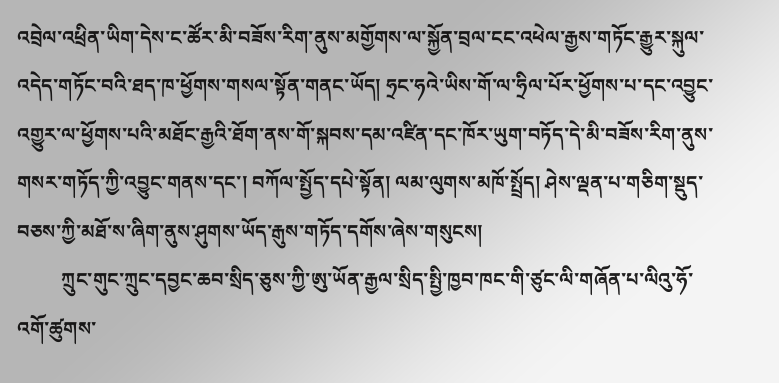འབྲེལ་འཕྲིན་ཡིག་དེས་ང་ཚོར་མི་བཟོས་རིག་ནུས་མགྱོགས་ལ་སྐྱོན་བྲལ་ངང་འཕེལ་རྒྱས་གཏོང་རྒྱུར་སྐུལ་འདེད་གཏོང་བའི་ཐད་ཁ་ཕྱོགས་གསལ་སྟོན་གནང་ཡོད། ཧྲང་ཧའེ་ཡིས་གོ་ལ་ཧྲིལ་པོར་ཕྱོགས་པ་དང་འབྱུང་འགྱུར་ལ་ཕྱོགས་པའི་མཐོང་རྒྱའི་ཐོག་ནས་གོ་སྐབས་དམ་འཛིན་དང་ཁོར་ཡུག་བཏོད་དེ་མི་བཟོས་རིག་ནུས་གསར་གཏོད་ཀྱི་འབྱུང་གནས་དང་། བཀོལ་སྤྱོད་དཔེ་སྟོན། ལམ་ལུགས་མཁོ་སྤྲོད། ཤེས་ལྡན་པ་གཅིག་སྡུད་བཅས་ཀྱི་མཐོ་ས་ཞིག་ནུས་ཤུགས་ཡོད་རྒུས་གཏོད་དགོས་ཞེས་གསུངས།
         ཀྲུང་གུང་ཀྲུང་དབྱང་ཆབ་སྲིད་ཅུས་ཀྱི་ཨུ་ཡོན་རྒྱལ་སྲིད་སྤྱི་ཁྱབ་ཁང་གི་ཙུང་ལི་གཞོན་པ་ལིའུ་ཧོ་འགོ་ཚུགས་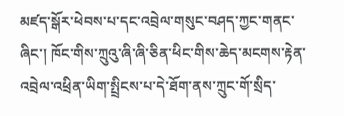མཛད་སྒོར་ཕེབས་པ་དང་འབྲེལ་གསུང་བཤད་ཀྱང་གནང་ཞིང་། ཁོང་གིས་ཀྲུའུ་ཞི་ཞི་ཅིན་ཕིང་གིས་ཆེད་མངགས་རྟེན་འབྲེལ་འཕྲིན་ཡིག་སྤྲིངས་པ་དེ་ཐོག་ནས་ཀྲུང་གོ་སྲིད་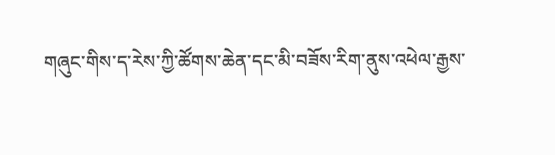གཞུང་གིས་ད་རེས་ཀྱི་ཚོགས་ཆེན་དང་མི་བཟོས་རིག་ནུས་འཕེལ་རྒྱས་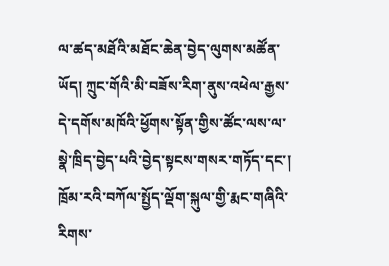ལ་ཚད་མཐོའི་མཐོང་ཆེན་བྱེད་ལུགས་མཚོན་ཡོད། ཀྲུང་གོའི་མི་བཟོས་རིག་ནུས་འཕེལ་རྒྱས་དེ་དགོས་མཁོའི་ཕྱོགས་སྟོན་གྱིས་ཚོང་ལས་ལ་སྣེ་ཁྲིད་བྱེད་པའི་བྱེད་སྟངས་གསར་གཏོད་དང་། ཁྲོམ་རའི་བཀོལ་སྤྱོད་ལྡོག་སྐུལ་གྱི་རྨང་གཞིའི་རིགས་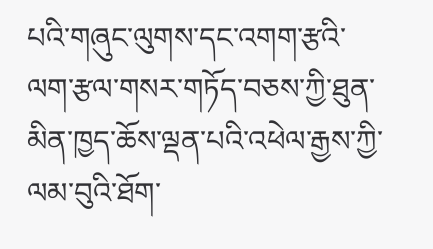པའི་གཞུང་ལུགས་དང་འགག་རྩའི་ལག་རྩལ་གསར་གཏོད་བཅས་ཀྱི་ཐུན་མིན་ཁྱད་ཆོས་ལྡན་པའི་འཕེལ་རྒྱས་ཀྱི་ལམ་བུའི་ཐོག་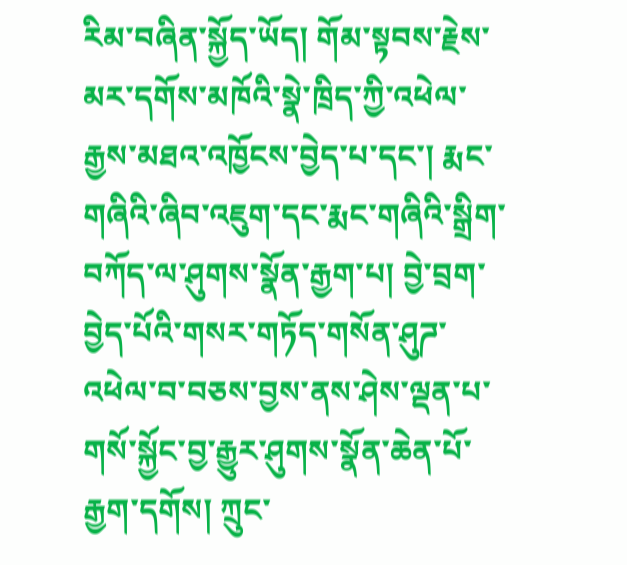རིམ་བཞིན་སྐྱོད་ཡོད། གོམ་སྟབས་རྗེས་མར་དགོས་མཁོའི་སྣེ་ཁྲིད་ཀྱི་འཕེལ་རྒྱས་མཐའ་འཁྱོངས་བྱེད་པ་དང་། རྨང་གཞིའི་ཞིབ་འཇུག་དང་རྨང་གཞིའི་སྒྲིག་བཀོད་ལ་ཤུགས་སྣོན་རྒྱག་པ། བྱེ་བྲག་བྱེད་པོའི་གསར་གཏོད་གསོན་ཤུཌ་འཕེལ་བ་བཅས་བྱས་ནས་ཤེས་ལྡན་པ་གསོ་སྐྱོང་བྱ་རྒྱུར་ཤུགས་སྣོན་ཆེན་པོ་རྒྱག་དགོས། ཀྲུང་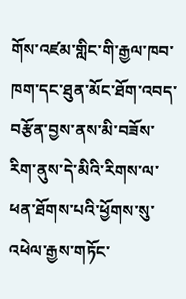གོས་འཛམ་གླིང་གི་རྒྱལ་ཁབ་ཁག་དང་ཐུན་མོང་ཐོག་འབད་བརྩོན་བྱས་ནས་མི་བཟོས་རིག་ནུས་དེ་མིའི་རིགས་ལ་ཕན་ཐོགས་པའི་ཕྱོགས་སུ་འཕེལ་རྒྱས་གཏོང་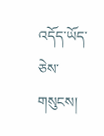འདོད་ཡོད་ཅེས་གསུངས།